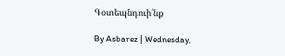Գօտեպնդուի՛նք

By Asbarez | Wednesday,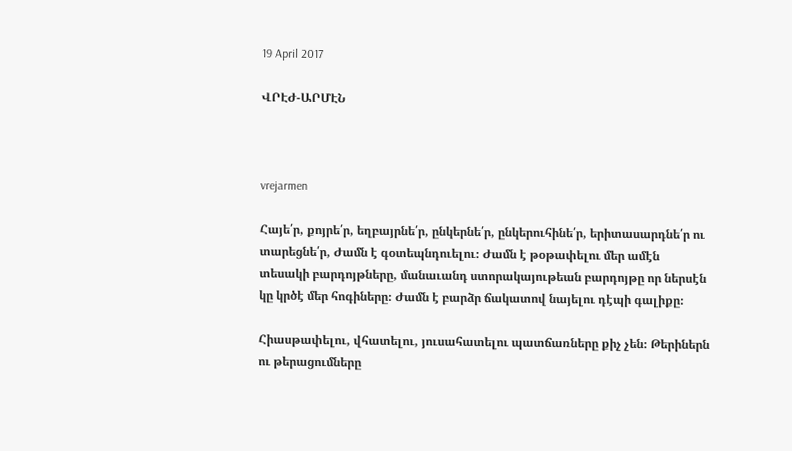19 April 2017

ՎՐԷԺ-ԱՐՄԷՆ



vrejarmen

Հայե՛ր, քոյրե՛ր, եղբայրնե՛ր, ընկերնե՛ր, ընկերուհինե՛ր, երիտասարդնե՛ր ու տարեցնե՛ր, Ժամն է գօտեպնդուելու։ Ժամն է թօթափելու մեր ամէն տեսակի բարդոյթները, մանաւանդ ստորակայութեան բարդոյթը որ ներսէն կը կրծէ մեր հոգիները։ Ժամն է բարձր ճակատով նայելու դէպի գալիքը։

Հիասթափելու, վհատելու, յուսահատելու պատճառները քիչ չեն։ Թերիներն ու թերացումները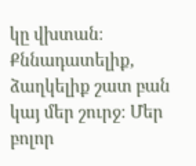կը վխտան։ Քննադատելիք, ձաղկելիք շատ բան կայ մեր շուրջ։ Մեր բոլոր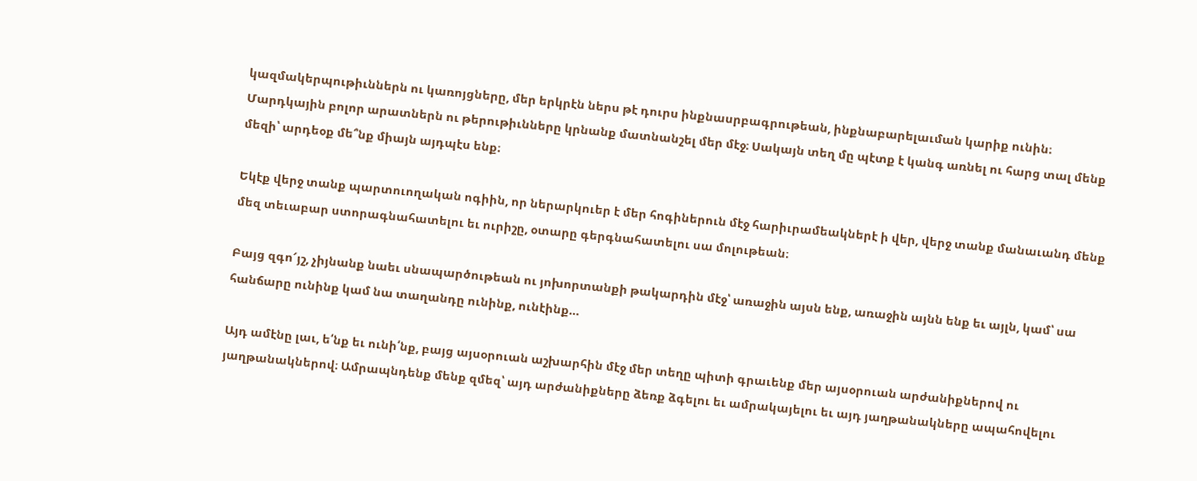կազմակերպութիւններն ու կառոյցները, մեր երկրէն ներս թէ դուրս ինքնասրբագրութեան, ինքնաբարելաւման կարիք ունին։ Մարդկային բոլոր արատներն ու թերութիւնները կրնանք մատնանշել մեր մէջ։ Սակայն տեղ մը պէտք է կանգ առնել ու հարց տալ մենք մեզի՝ արդեօք մե՞նք միայն այդպէս ենք։

Եկէք վերջ տանք պարտուողական ոգիին, որ ներարկուեր է մեր հոգիներուն մէջ հարիւրամեակներէ ի վեր, վերջ տանք մանաւանդ մենք մեզ տեւաբար ստորագնահատելու եւ ուրիշը, օտարը գերգնահատելու սա մոլութեան։

Բայց զգո՜յշ, չիյնանք նաեւ սնապարծութեան ու յոխորտանքի թակարդին մէջ՝ առաջին այսն ենք, առաջին այնն ենք եւ այլն, կամ՝ սա հանճարը ունինք կամ նա տաղանդը ունինք, ունէինք…

Այդ ամէնը լաւ, ե՛նք եւ ունի՛նք, բայց այսօրուան աշխարհին մէջ մեր տեղը պիտի գրաւենք մեր այսօրուան արժանիքներով ու յաղթանակներով։ Ամրապնդենք մենք զմեզ՝ այդ արժանիքները ձեռք ձգելու եւ ամրակայելու եւ այդ յաղթանակները ապահովելու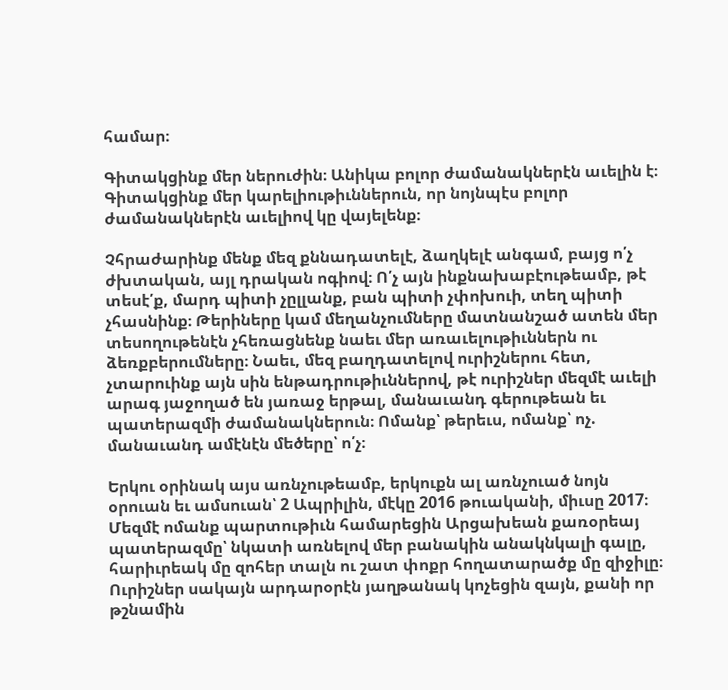համար։

Գիտակցինք մեր ներուժին։ Անիկա բոլոր ժամանակներէն աւելին է։ Գիտակցինք մեր կարելիութիւններուն, որ նոյնպէս բոլոր ժամանակներէն աւելիով կը վայելենք։

Չհրաժարինք մենք մեզ քննադատելէ, ձաղկելէ անգամ, բայց ո՛չ ժխտական, այլ դրական ոգիով։ Ո՛չ այն ինքնախաբէութեամբ, թէ տեսէ՛ք, մարդ պիտի չըլլանք, բան պիտի չփոխուի, տեղ պիտի չհասնինք։ Թերիները կամ մեղանչումները մատնանշած ատեն մեր տեսողութենէն չհեռացնենք նաեւ մեր առաւելութիւններն ու ձեռքբերումները։ Նաեւ, մեզ բաղդատելով ուրիշներու հետ, չտարուինք այն սին ենթադրութիւններով, թէ ուրիշներ մեզմէ աւելի արագ յաջողած են յառաջ երթալ, մանաւանդ գերութեան եւ պատերազմի ժամանակներուն։ Ոմանք՝ թերեւս, ոմանք՝ ոչ. մանաւանդ ամէնէն մեծերը՝ ո՛չ։

Երկու օրինակ այս առնչութեամբ, երկուքն ալ առնչուած նոյն օրուան եւ ամսուան՝ 2 Ապրիլին, մէկը 2016 թուականի, միւսը 2017։ Մեզմէ ոմանք պարտութիւն համարեցին Արցախեան քառօրեայ պատերազմը՝ նկատի առնելով մեր բանակին անակնկալի գալը, հարիւրեակ մը զոհեր տալն ու շատ փոքր հողատարածք մը զիջիլը։ Ուրիշներ սակայն արդարօրէն յաղթանակ կոչեցին զայն, քանի որ թշնամին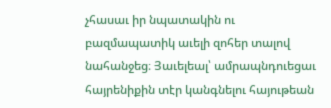չհասաւ իր նպատակին ու բազմապատիկ աւելի զոհեր տալով նահանջեց։ Յաւելեալ՝ ամրապնդուեցաւ հայրենիքին տէր կանգնելու հայութեան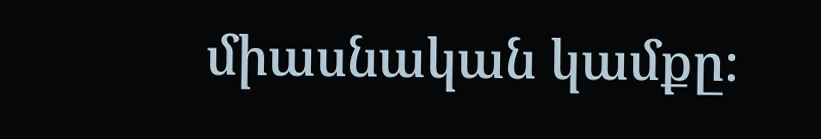միասնական կամքը։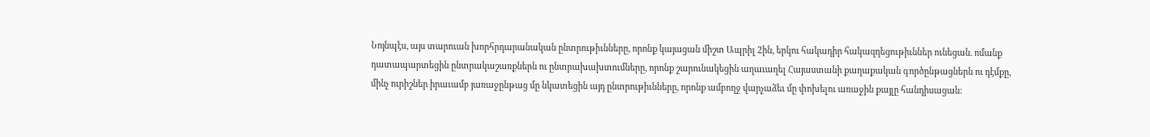Նոյնպէս, այս տարուան խորհրդարանական ընտրութիւնները, որոնք կայացան միշտ Ապրիլ 2ին, երկու հակադիր հակազդեցութիւններ ունեցան. ոմանք դատապարտեցին ընտրակաշառքներն ու ընտրախախտումները, որոնք շարունակեցին աղաւաղել Հայաստանի քաղաքական գործընթացներն ու դէմքը, մինչ ուրիշներ իրաւամբ յառաջընթաց մը նկատեցին այդ ընտրութիւնները, որոնք ամբողջ վարչաձեւ մը փոխելու առաջին քայլը հանդիսացան։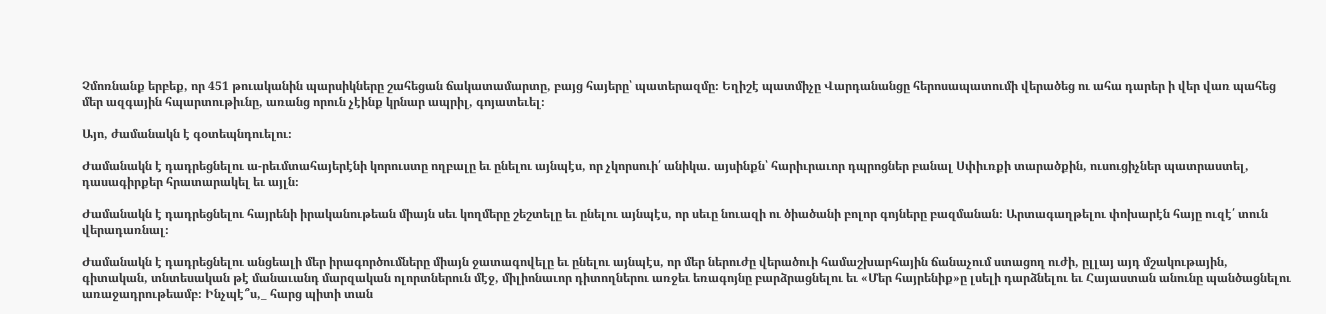Չմոռնանք երբեք, որ 451 թուականին պարսիկները շահեցան ճակատամարտը, բայց հայերը՝ պատերազմը։ Եղիշէ պատմիչը Վարդանանցը հերոսապատումի վերածեց ու ահա դարեր ի վեր վառ պահեց մեր ազգային հպարտութիւնը, առանց որուն չէինք կրնար ապրիլ, գոյատեւել։

Այո, ժամանակն է գօտեպնդուելու։

Ժամանակն է դադրեցնելու ա-րեւմտահայերէնի կորուստը ողբալը եւ ընելու այնպէս, որ չկորսուի՛ անիկա. այսինքն՝ հարիւրաւոր դպրոցներ բանալ Սփիւռքի տարածքին, ուսուցիչներ պատրաստել, դասագիրքեր հրատարակել եւ այլն։

Ժամանակն է դադրեցնելու հայրենի իրականութեան միայն սեւ կողմերը շեշտելը եւ ընելու այնպէս, որ սեւը նուազի ու ծիածանի բոլոր գոյները բազմանան։ Արտագաղթելու փոխարէն հայը ուզէ՛ տուն վերադառնալ։

Ժամանակն է դադրեցնելու անցեալի մեր իրագործումները միայն ջատագովելը եւ ընելու այնպէս, որ մեր ներուժը վերածուի համաշխարհային ճանաչում ստացող ուժի, ըլլայ այդ մշակութային, գիտական, տնտեսական թէ մանաւանդ մարզական ոլորտներուն մէջ, միլիոնաւոր դիտողներու առջեւ եռագոյնը բարձրացնելու եւ «Մեր հայրենիք»ը լսելի դարձնելու եւ Հայաստան անունը պանծացնելու առաջադրութեամբ։ Ինչպէ՞ս,_ հարց պիտի տան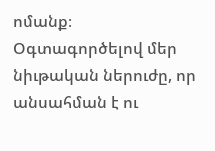ոմանք։ Օգտագործելով մեր նիւթական ներուժը, որ անսահման է ու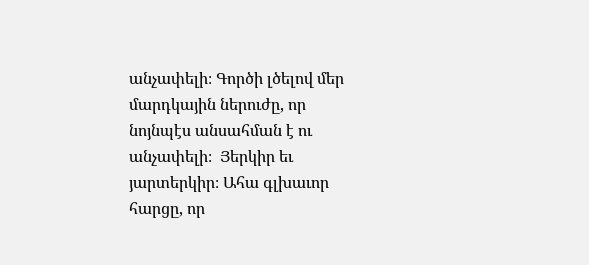անչափելի։ Գործի լծելով մեր մարդկային ներուժը, որ նոյնպէս անսահման է ու անչափելի։  Յերկիր եւ յարտերկիր։ Ահա գլխաւոր հարցը, որ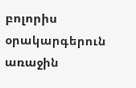բոլորիս օրակարգերուն առաջին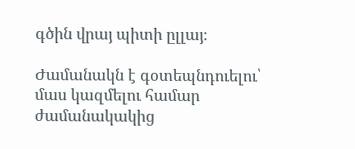գծին վրայ պիտի ըլլայ։

Ժամանակն է գօտեպնդուելու՝ մաս կազմելու համար ժամանակակից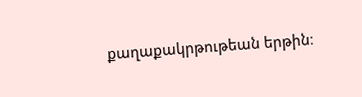քաղաքակրթութեան երթին։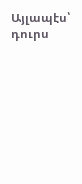Այլապէս՝ դուրս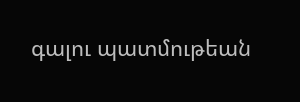գալու պատմութեան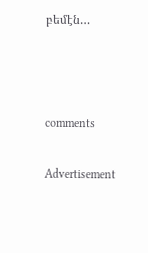բեմէն…



comments

Advertisement